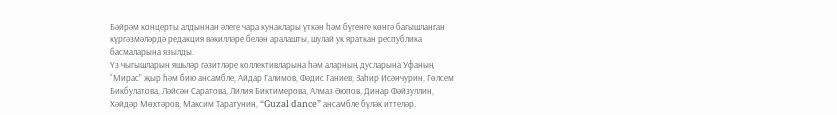Бәйрәм концерты алдыннан әлеге чара кунаклары үткән һәм бүгенге көнгә багышланган күргәзмәләрдә редакция вәкилләре белән аралашты, шулай ук яраткан республика басмаларына язылды.
Үз чыгышларын яшьләр гәзитләре коллективларына һәм аларның дусларына Уфаның “Мирас” җыр һәм бию ансамбле, Айдар Галимов, Фәдис Ганиев, Заһир Исәнчурин, Гөлсем Бикбулатова, Ләйсән Саратова, Лилия Биктимерова, Алмаз Әюпов, Динар Фәйзуллин, Хәйдәр Мөхтәров, Максим Таратунин, “Guzal dance” ансамбле бүләк иттеләр.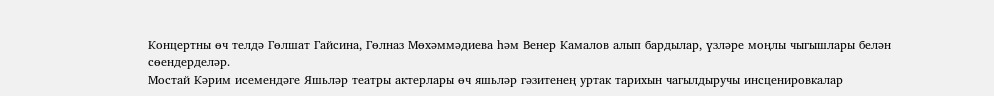Концертны өч телдә Гөлшат Гайсина, Гөлназ Мөхәммәдиева һәм Венер Камалов алып бардылар, үзләре моңлы чыгышлары белән сөендерделәр.
Мостай Кәрим исемендәге Яшьләр театры актерлары өч яшьләр гәзитенең уртак тарихын чагылдыручы инсценировкалар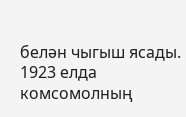белән чыгыш ясады. 1923 елда комсомолның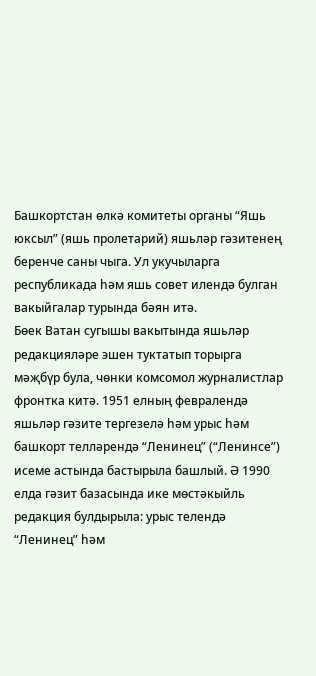Башкортстан өлкә комитеты органы “Яшь юксыл” (яшь пролетарий) яшьләр гәзитенең беренче саны чыга. Ул укучыларга республикада һәм яшь совет илендә булган вакыйгалар турында бәян итә.
Бөек Ватан сугышы вакытында яшьләр редакцияләре эшен туктатып торырга мәҗбүр була, чөнки комсомол журналистлар фронтка китә. 1951 елның февралендә яшьләр гәзите тергезелә һәм урыс һәм башкорт телләрендә “Ленинец” (“Ленинсе”) исеме астында бастырыла башлый. Ә 1990 елда гәзит базасында ике мөстәкыйль редакция булдырыла: урыс телендә “Ленинец” һәм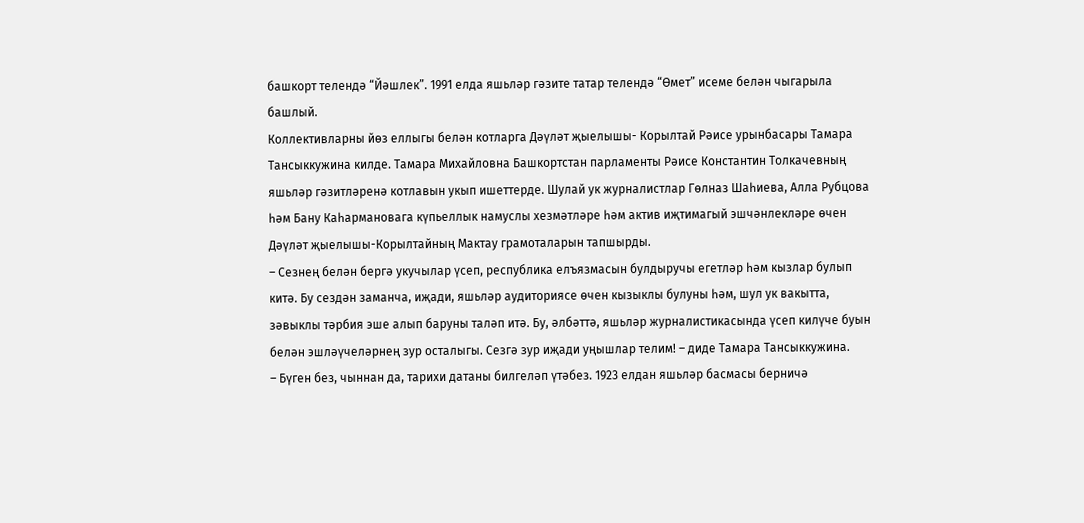башкорт телендә “Йәшлек”. 1991 елда яшьләр гәзите татар телендә “Өмет” исеме белән чыгарыла башлый.
Коллективларны йөз еллыгы белән котларга Дәүләт җыелышы- Корылтай Рәисе урынбасары Тамара Тансыккужина килде. Тамара Михайловна Башкортстан парламенты Рәисе Константин Толкачевның яшьләр гәзитләренә котлавын укып ишеттерде. Шулай ук журналистлар Гөлназ Шаһиева, Алла Рубцова һәм Бану Каһармановага күпьеллык намуслы хезмәтләре һәм актив иҗтимагый эшчәнлекләре өчен Дәүләт җыелышы-Корылтайның Мактау грамоталарын тапшырды.
– Сезнең белән бергә укучылар үсеп, республика елъязмасын булдыручы егетләр һәм кызлар булып китә. Бу сездән заманча, иҗади, яшьләр аудиториясе өчен кызыклы булуны һәм, шул ук вакытта, зәвыклы тәрбия эше алып баруны таләп итә. Бу, әлбәттә, яшьләр журналистикасында үсеп килүче буын белән эшләүчеләрнең зур осталыгы. Сезгә зур иҗади уңышлар телим! – диде Тамара Тансыккужина.
– Бүген без, чыннан да, тарихи датаны билгеләп үтәбез. 1923 елдан яшьләр басмасы берничә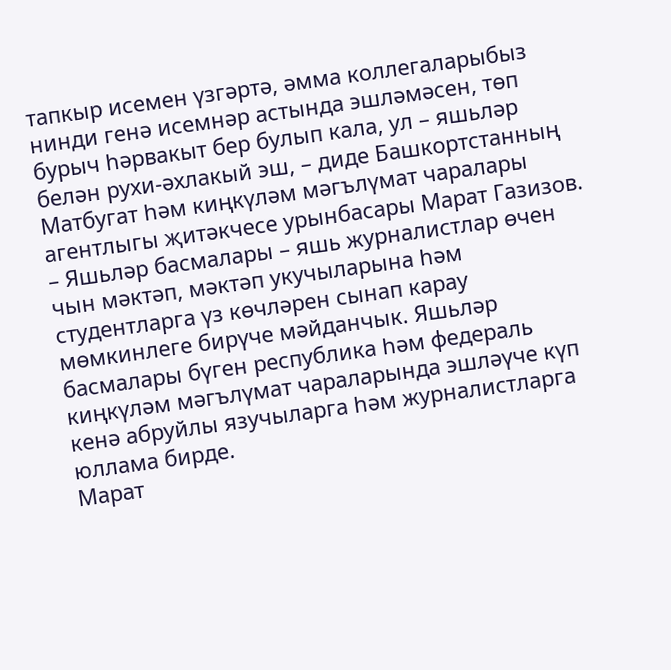тапкыр исемен үзгәртә, әмма коллегаларыбыз нинди генә исемнәр астында эшләмәсен, төп бурыч һәрвакыт бер булып кала, ул – яшьләр белән рухи-әхлакый эш, – диде Башкортстанның Матбугат һәм киңкүләм мәгълүмат чаралары агентлыгы җитәкчесе урынбасары Марат Газизов. – Яшьләр басмалары – яшь журналистлар өчен чын мәктәп, мәктәп укучыларына һәм студентларга үз көчләрен сынап карау мөмкинлеге бирүче мәйданчык. Яшьләр басмалары бүген республика һәм федераль киңкүләм мәгълүмат чараларында эшләүче күп кенә абруйлы язучыларга һәм журналистларга юллама бирде.
Марат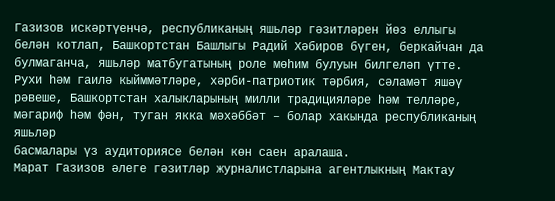Газизов искәртүенчә, республиканың яшьләр гәзитләрен йөз еллыгы белән котлап, Башкортстан Башлыгы Радий Хәбиров бүген, беркайчан да булмаганча, яшьләр матбугатының роле мөһим булуын билгеләп үтте. Рухи һәм гаилә кыйммәтләре, хәрби-патриотик тәрбия, сәламәт яшәү рәвеше, Башкортстан халыкларының милли традицияләре һәм телләре, мәгариф һәм фән, туган якка мәхәббәт – болар хакында республиканың яшьләр
басмалары үз аудиториясе белән көн саен аралаша.
Марат Газизов әлеге гәзитләр журналистларына агентлыкның Мактау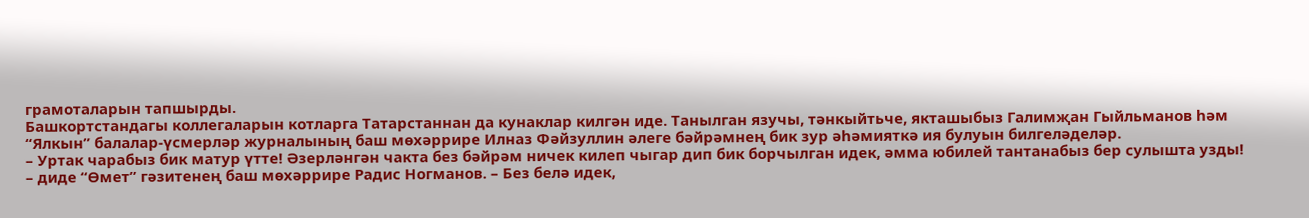грамоталарын тапшырды.
Башкортстандагы коллегаларын котларга Татарстаннан да кунаклар килгән иде. Танылган язучы, тәнкыйтьче, якташыбыз Галимҗан Гыйльманов һәм “Ялкын” балалар-үсмерләр журналының баш мөхәррире Илназ Фәйзуллин әлеге бәйрәмнең бик зур әһәмияткә ия булуын билгеләделәр.
– Уртак чарабыз бик матур үтте! Әзерләнгән чакта без бәйрәм ничек килеп чыгар дип бик борчылган идек, әмма юбилей тантанабыз бер сулышта узды! – диде “Өмет” гәзитенең баш мөхәррире Радис Ногманов. – Без белә идек,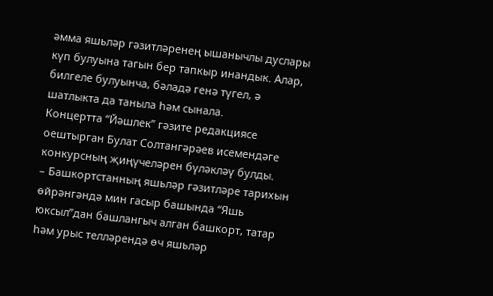әмма яшьләр гәзитләренең ышанычлы дуслары күп булуына тагын бер тапкыр инандык. Алар, билгеле булуынча, бәладә генә түгел, ә шатлыкта да таныла һәм сынала.
Концертта “Йәшлек” гәзите редакциясе оештырган Булат Солтангәрәев исемендәге конкурсның җиңүчеләрен бүләкләү булды.
– Башкортстанның яшьләр гәзитләре тарихын өйрәнгәндә мин гасыр башында “Яшь юксыл”дан башлангыч алган башкорт, татар һәм урыс телләрендә өч яшьләр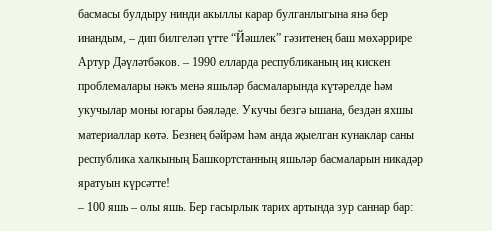басмасы булдыру нинди акыллы карар булганлыгына янә бер инандым, – дип билгеләп үтте “Йәшлек” гәзитенең баш мөхәррире Артур Дәүләтбәков. – 1990 елларда республиканың иң кискен проблемалары нәкъ менә яшьләр басмаларында күтәрелде һәм укучылар моны югары бәяләде. Укучы безгә ышана, бездән яхшы материаллар көтә. Безнең бәйрәм һәм анда җыелган кунаклар саны республика халкының Башкортстанның яшьләр басмаларын никадәр яратуын күрсәтте!
– 100 яшь – олы яшь. Бер гасырлык тарих артында зур саннар бар: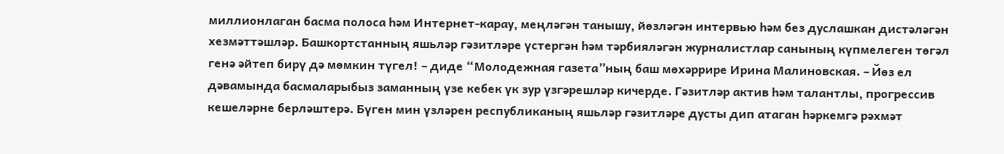миллионлаган басма полоса һәм Интернет-карау, меңләгән танышу, йөзләгән интервью һәм без дуслашкан дистәләгән хезмәттәшләр. Башкортстанның яшьләр гәзитләре үстергән һәм тәрбияләгән журналистлар санының күпмелеген төгәл генә әйтеп бирү дә мөмкин түгел! – диде “Молодежная газета”ның баш мөхәррире Ирина Малиновская. – Йөз ел дәвамында басмаларыбыз заманның үзе кебек үк зур үзгәрешләр кичерде. Гәзитләр актив һәм талантлы, прогрессив кешеләрне берләштерә. Бүген мин үзләрен республиканың яшьләр гәзитләре дусты дип атаган һәркемгә рәхмәт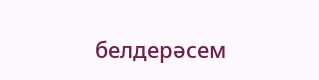белдерәсем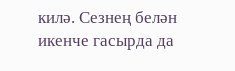килә. Сезнең белән икенче гасырда да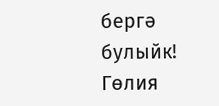бергә булыйк!
Гөлия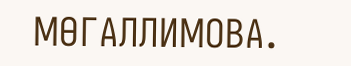МӨГАЛЛИМОВА.